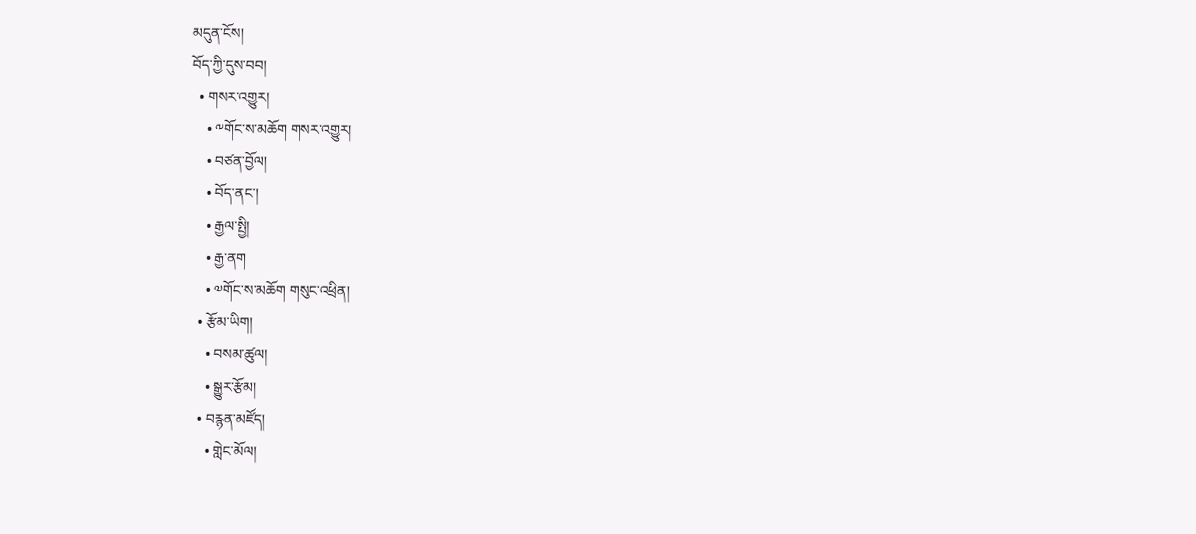མདུན་ངོས།
བོད་ཀྱི་དུས་བབ།
  • གསར་འགྱུར།
    • ༸གོང་ས་མཆོག གསར་འགྱུར།
    • བཙན་བྱོལ།
    • བོད་ནང་།
    • རྒྱལ་སྤྱི།
    • རྒྱ་ནག
    • ༧གོང་ས་མཆོག གསུང་འཕྲིན།
  • རྩོམ་ཡིག།
    • བསམ་ཚུལ།
    • སྒྱུར་རྩོམ།
  • བརྙན་མཛོད།
    • གླེང་མོལ།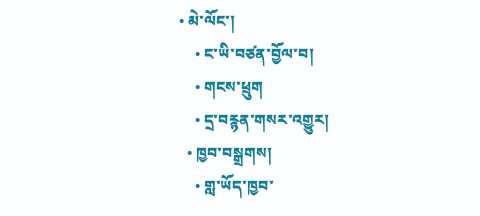• མེ་ལོང་།
    • ང་ཡི་བཙན་བྱོལ་བ།
    • གངས་ཕྲུག
    • དྲ་བརྙན་གསར་འགྱུར།
  • ཁྱབ་བསྒྲགས།
    • གླ་ཡོད་ཁྱབ་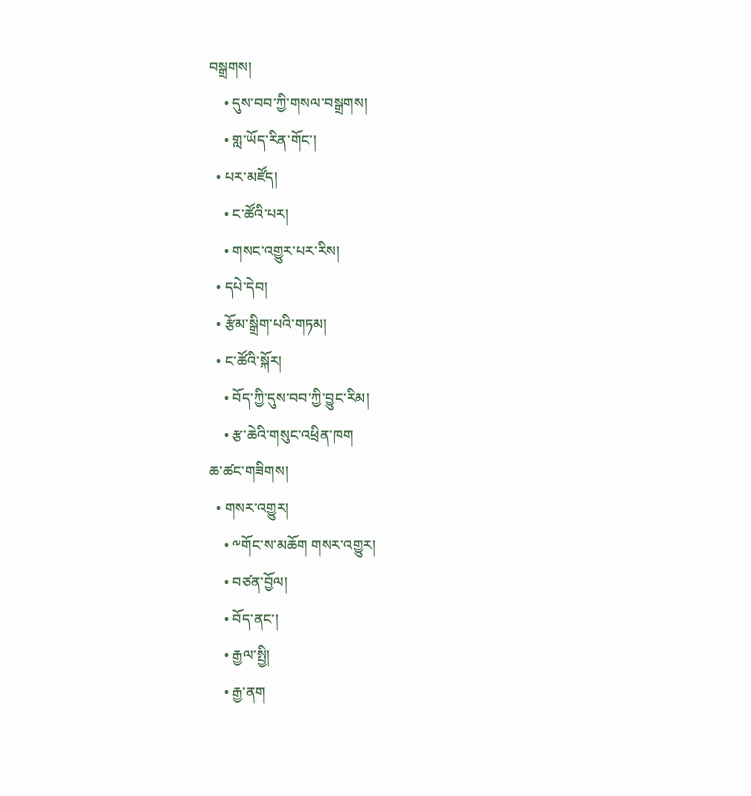བསྒྲགས།
    • དུས་བབ་ཀྱི་གསལ་བསྒྲགས།
    • གླ་ཡོད་རིན་གོང་།
  • པར་མཛོད།
    • ང་ཚོའི་པར།
    • གསང་འགྱུར་པར་རིས།
  • དཔེ་དེབ།
  • རྩོམ་སྒྲིག་པའི་གཏམ།
  • ང་ཚོའི་སྐོར།
    • བོད་ཀྱི་དུས་བབ་ཀྱི་བྱུང་རིམ།
    • རྩ་ཆེའི་གསུང་འཕྲིན་ཁག
ཆ་ཚང་གཟིགས།
  • གསར་འགྱུར།
    • ༸གོང་ས་མཆོག གསར་འགྱུར།
    • བཙན་བྱོལ།
    • བོད་ནང་།
    • རྒྱལ་སྤྱི།
    • རྒྱ་ནག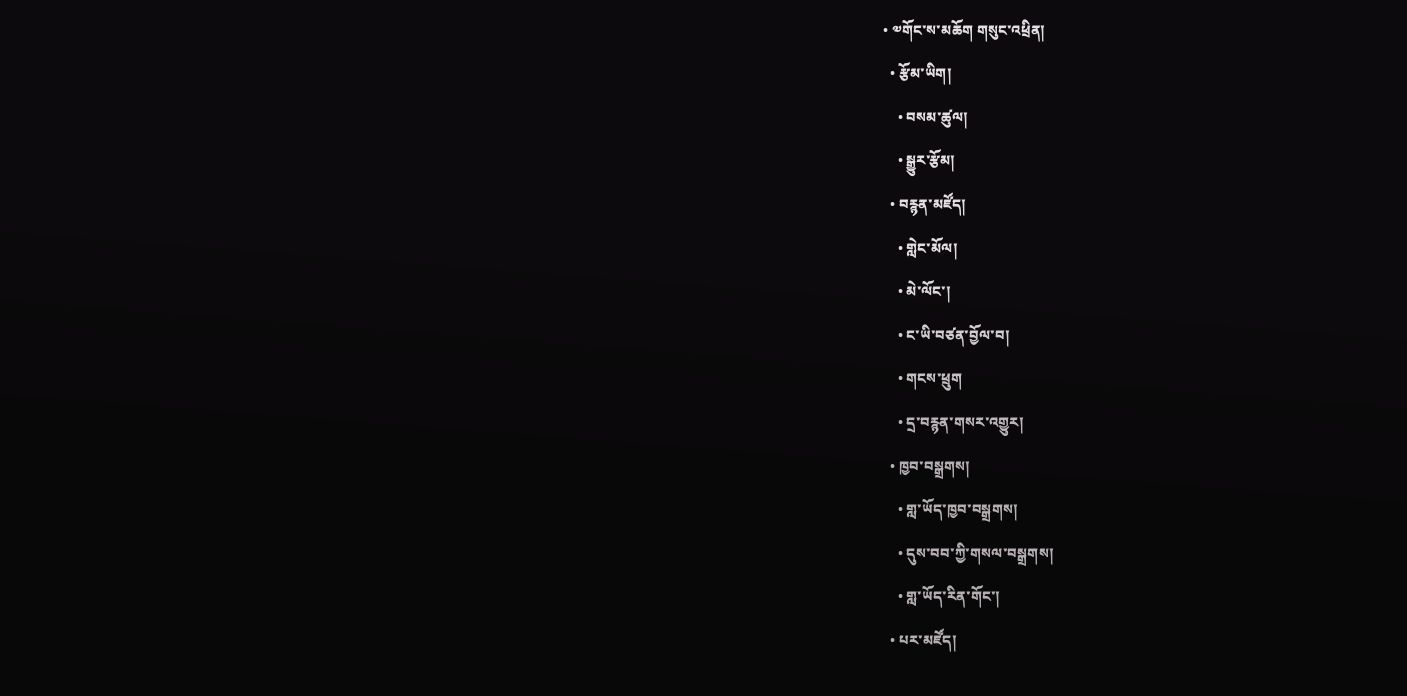• ༧གོང་ས་མཆོག གསུང་འཕྲིན།
  • རྩོམ་ཡིག།
    • བསམ་ཚུལ།
    • སྒྱུར་རྩོམ།
  • བརྙན་མཛོད།
    • གླེང་མོལ།
    • མེ་ལོང་།
    • ང་ཡི་བཙན་བྱོལ་བ།
    • གངས་ཕྲུག
    • དྲ་བརྙན་གསར་འགྱུར།
  • ཁྱབ་བསྒྲགས།
    • གླ་ཡོད་ཁྱབ་བསྒྲགས།
    • དུས་བབ་ཀྱི་གསལ་བསྒྲགས།
    • གླ་ཡོད་རིན་གོང་།
  • པར་མཛོད།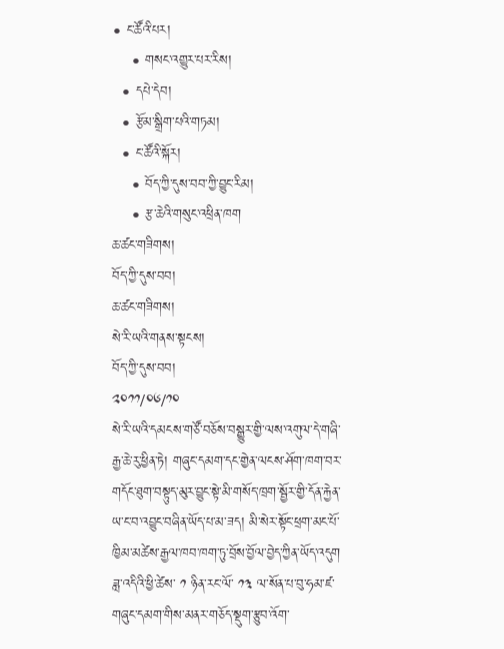• ང་ཚོའི་པར།
    • གསང་འགྱུར་པར་རིས།
  • དཔེ་དེབ།
  • རྩོམ་སྒྲིག་པའི་གཏམ།
  • ང་ཚོའི་སྐོར།
    • བོད་ཀྱི་དུས་བབ་ཀྱི་བྱུང་རིམ།
    • རྩ་ཆེའི་གསུང་འཕྲིན་ཁག
ཆ་ཚང་གཟིགས།
བོད་ཀྱི་དུས་བབ།
ཆ་ཚང་གཟིགས།
སེ་རི་ཡའི་གནས་སྟངས།
བོད་ཀྱི་དུས་བབ།
༢༠༡༡/༠༦/༡༠
སེ་རི་ཡའི་དམངས་གཙོ་བཅོས་བསྒྱུར་གྱི་ལས་འགུལ་དེ་གཞི་རྒྱ་ཆེ་རུ་ཕྱིན་ཏེ། གཞུང་དམག་དང་གྱེན་ལངས་ཤོག་ཁག་བར་གདོང་ཐུག་བསྟུད་མུར་བྱུང་སྟེ་མི་གསོད་ཁྲག་སྦྱོར་གྱི་དོན་རྐྱེན་ཡ་ང་བ་འབྱུང་བཞིན་ཡོད་པ་མ་ཟད། མི་སེར་སྟོང་ཕྲག་མང་པོ་ཁྱིམ་མཚེས་རྒྱལ་ཁབ་ཁག་ཏུ་བྲོས་བྱོལ་བྱེད་ཀྱིན་ཡོད་འདུག
ཟླ་འདིའི་ཕྱི་ཚེས་ ༡ ཉིན་རང་ལོ་ ༡༣ ལ་སོན་པ་བུ་ཧམ་ཛ་གཞུང་དམག་གིས་མནར་གཅོད་སྡུག་རྩུབ་འོག་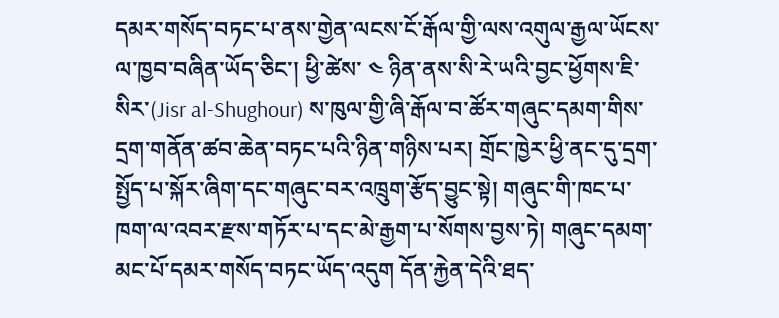དམར་གསོད་བཏང་པ་ནས་གྱེན་ལངས་ངོ་རྒོལ་གྱི་ལས་འགུལ་རྒྱལ་ཡོངས་ལ་ཁྱབ་བཞིན་ཡོད་ཅིང་། ཕྱི་ཚེས་ ༤ ཉིན་ནས་སི་རེ་ཡའི་བྱང་ཕྱོགས་ཇི་སིར་(Jisr al-Shughour) ས་ཁུལ་གྱི་ཞི་རྒོལ་བ་ཚོར་གཞུང་དམག་གིས་དྲག་གནོན་ཚབ་ཆེན་བཏང་པའི་ཉིན་གཉིས་པར། གྲོང་ཁྱེར་ཕྱི་ནང་དུ་དྲག་སྤྱོད་པ་སྐོར་ཞིག་དང་གཞུང་བར་འཁྲུག་རྩོད་བྱུང་སྟེ། གཞུང་གི་ཁང་པ་ཁག་ལ་འབར་རྫས་གཏོར་པ་དང་མེ་རྒྱག་པ་སོགས་བྱས་ཏེ། གཞུང་དམག་མང་པོ་དམར་གསོད་བཏང་ཡོད་འདུག དོན་རྐྱེན་དེའི་ཐད་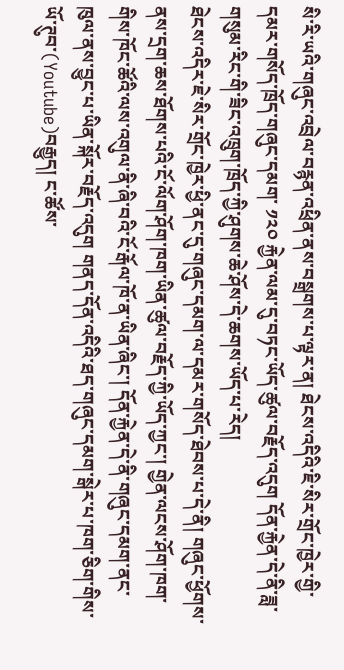སི་རི་ཡའི་གཞུང་འབྲེལ་བརྙན་འཕྲིན་ནས་བསྒྲགས་པ་ལྟར་ན། ཐེངས་འདིའི་ཇི་སིར་གྲོང་ཁྱེར་གྱི་དམར་གསོད་ཁྲོད་གཞུང་དམག་ ༡༢༠ རྐྱེན་ལམ་དུ་བཏང་ཡོད་ཚུལ་བརྗོད་འདུག དོན་རྐྱེན་དེ་ནི་ཟླ་གསུམ་རིང་གི་ཟིང་འཁྲུག་ཁྲོད་ཀྱི་ཤུགས་ཆེ་ཤོས་དེ་ཆགས་ཡོད་པ་རེད།
ཐེངས་འདིར་ཇེ་སིར་གྲོང་ཁྱེར་ཕྱི་ནང་དུ་གཞུང་དམག་ལ་དམར་གསོད་ཐེབས་པ་དེ་ནི། གཞུང་ཕྱོགས་ནས་དྲག་ཆས་ཐོགས་པའི་ངོ་ལོག་ཤོག་ཁག་ཡིན་ཚུལ་བརྗོད་ཀྱི་ཡོད་ཀྱང་། གྱེན་ལངས་ཤོག་ཁག་གིས་ཁོང་ཚོའི་ལས་འགུལ་ནི་ཞི་བའི་ངོ་རྒོལ་ཁོ་ན་ཡིན་ཞིང་། དོན་རྐྱེན་དེ་ནི་གཞུང་དམག་ནང་ཁུལ་ནས་བྱུང་པ་ཡིན་སྐོར་བརྗོད་འདུག གནད་དོན་འདིའི་ཐད་གཞུང་དམག་སྒེར་པ་ཁག་ཅིག་གིས་ཡོ་ཊུབ་(Youtube)བརྒྱུད། ང་ཚོས་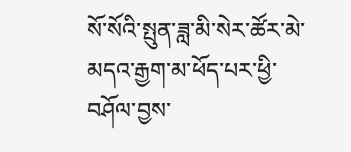སོ་སོའི་སྤུན་ཟླ་མི་སེར་ཚོར་མེ་མདའ་རྒྱག་མ་ཕོད་པར་ཕྱི་བཤོལ་བྱས་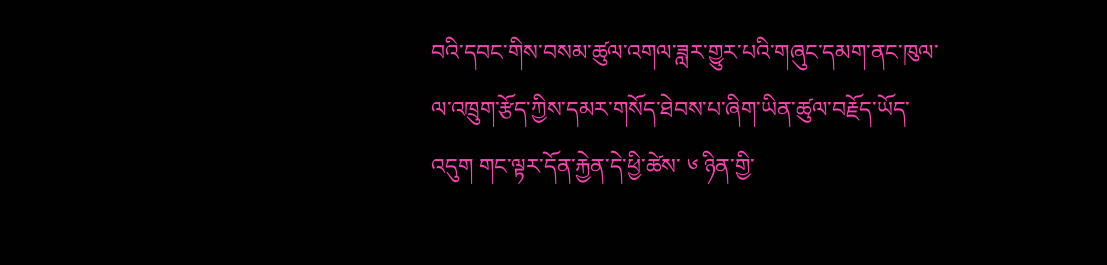བའི་དབང་གིས་བསམ་ཚུལ་འགལ་ཟླར་གྱུར་པའི་གཞུང་དམག་ནང་ཁུལ་ལ་འཁྲུག་རྩོད་ཀྱིས་དམར་གསོད་ཐེབས་པ་ཞིག་ཡིན་ཚུལ་བརྗོད་ཡོད་འདུག གང་ལྟར་དོན་རྐྱེན་དེ་ཕྱི་ཚེས་ ༦ ཉིན་གྱི་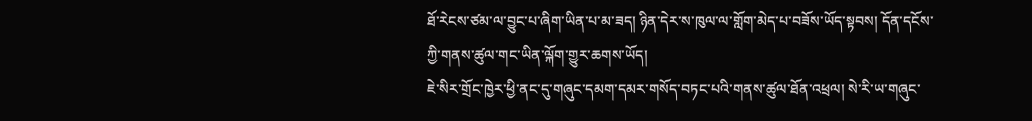ཐོ་རེངས་ཙམ་ལ་བྱུང་པ་ཞིག་ཡིན་པ་མ་ཟད། ཉིན་དེར་ས་ཁུལ་ལ་གློག་མེད་པ་བཟོས་ཡོད་སྟབས། དོན་དངོས་ཀྱི་གནས་ཚུལ་གང་ཡིན་ལྐོག་གྱུར་ཆགས་ཡོད།
ཇེ་སིར་གྲོང་ཁྱེར་ཕྱི་ནང་དུ་གཞུང་དམག་དམར་གསོད་བཏང་པའི་གནས་ཚུལ་ཐོན་འཕྲལ། སེ་རི་ཡ་གཞུང་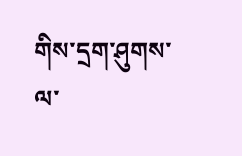གིས་དྲག་ཤུགས་ལ་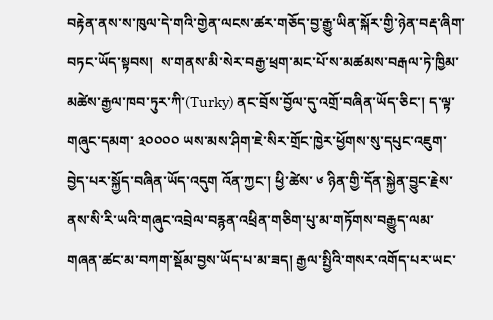བརྟེན་ནས་ས་ཁུལ་དེ་གའི་གྱེན་ལངས་ཚར་གཅོད་བྱ་རྒྱུ་ཡིན་སྐོར་གྱི་ཉེན་བརྡ་ཞིག་བཏང་ཡོད་སྟབས།  ས་གནས་མི་སེར་བརྒྱ་ཕྲག་མང་པོ་ས་མཚམས་བརྒལ་ཏེ་ཁྱིམ་མཚེས་རྒྱལ་ཁབ་ཏུར་ཀི་(Turky) ནང་བྲོས་བྱོལ་དུ་འགྲོ་བཞིན་ཡོད་ཅིང་། ད་ལྟ་གཞུང་དམག་ ༣༠༠༠༠ ཡས་མས་ཤིག་ཇེ་སིར་གྲོང་ཁྱེར་ཕྱོགས་སུ་དཔུང་འཇུག་བྱེད་པར་སྐྱོད་བཞིན་ཡོད་འདུག འོན་ཀྱང་། ཕྱི་ཚེས་ ༦ ཉིན་གྱི་དོན་སྐྱེན་བྱུང་རྗེས་ནས་སི་རི་ཡའི་གཞུང་འབྲེལ་བརྙན་འཕྲིན་གཅིག་པུ་མ་གཏོགས་བརྒྱུད་ལམ་གཞན་ཚང་མ་བཀག་སྡོམ་བྱས་ཡོད་པ་མ་ཟད། རྒྱལ་སྤྱིའི་གསར་འགོད་པར་ཡང་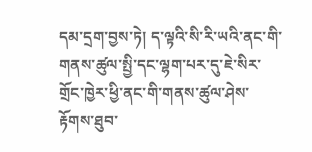དམ་དྲག་བྱས་ཏེ། ད་ལྟའི་སི་རི་ཡའི་ནང་གི་གནས་ཚུལ་སྤྱི་དང་ལྷག་པར་དུ་ཇེ་སིར་གྲོང་ཁྱེར་ཕྱི་ནང་གི་གནས་ཚུལ་ཤེས་རྟོགས་ཐུབ་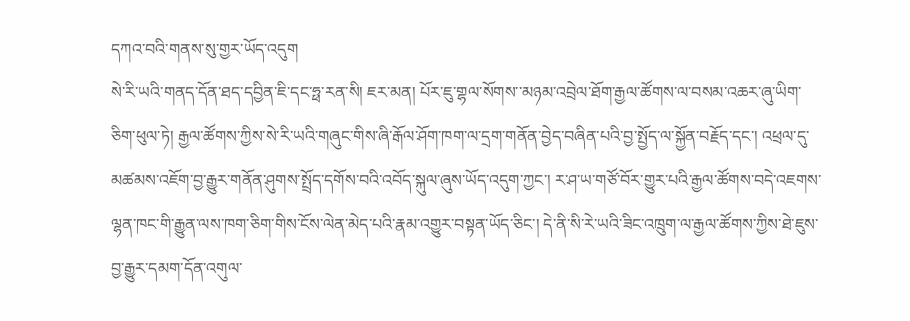དཀའ་བའི་གནས་སུ་གྱར་ཡོད་འདུག
སེ་རི་ཡའི་གནད་དོན་ཐད་དབྱིན་ཇི་དང་ཧྥ་རན་སི། ཇར་མན། པོར་ཇུ་གྷལ་སོགས་་མཉམ་འབྲེལ་ཐོག་རྒྱལ་ཚོགས་ལ་བསམ་འཆར་ཞུ་ཡིག་ཅིག་ཕུལ་ཏེ། རྒྱལ་ཚོགས་ཀྱིས་སེ་རི་ཡའི་གཞུང་གིས་ཞི་རྒོལ་ཤོག་ཁག་ལ་དྲག་གནོན་བྱེད་བཞིན་པའི་བྱ་སྤྱོད་ལ་སྐྱོན་བརྗོད་དང་། འཕྲལ་དུ་མཚམས་འཇོག་བྱ་རྒྱུར་གནོན་ཤུགས་སྤྲོད་དགོས་བའི་འབོད་སྐུལ་ཞུས་ཡོད་འདུག་ཀྱང་། ར་ཤ་ཡ་གཙོ་བོར་གྱུར་པའི་རྒྱལ་ཚོགས་བདེ་འཇགས་ལྷན་ཁང་གི་རྒྱུན་ལས་ཁག་ཅིག་གིས་ངོས་ལེན་མེད་པའི་རྣམ་འགྱུར་བསྟན་ཡོད་ཅིང་། དེ་ནི་སི་རེ་ཡའི་ཟིང་འཁྲུག་ལ་རྒྱལ་ཚོགས་ཀྱིས་ཐེ་ཇུས་བྱ་རྒྱུར་དམག་དོན་འགུལ་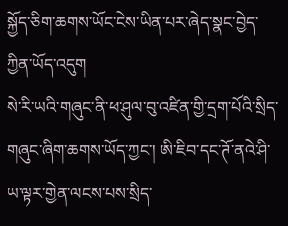སྐྱོད་ཅིག་ཆགས་ཡོང་ངེས་ཡིན་པར་ཞེད་སྣང་བྱེད་ཀྱིན་ཡོད་འདུག
སེ་རི་ཡའི་གཞུང་ནི་ཕ་ཤུལ་བུ་འཛིན་གྱི་དྲག་པོའི་སྲིད་གཞུང་ཞིག་ཆགས་ཡོད་ཀྱང་། ཨི་ཇིབ་དང་ཊོ་ནའེ་ཤི་ཡ་ལྟར་གྱེན་ལངས་པས་སྲིད་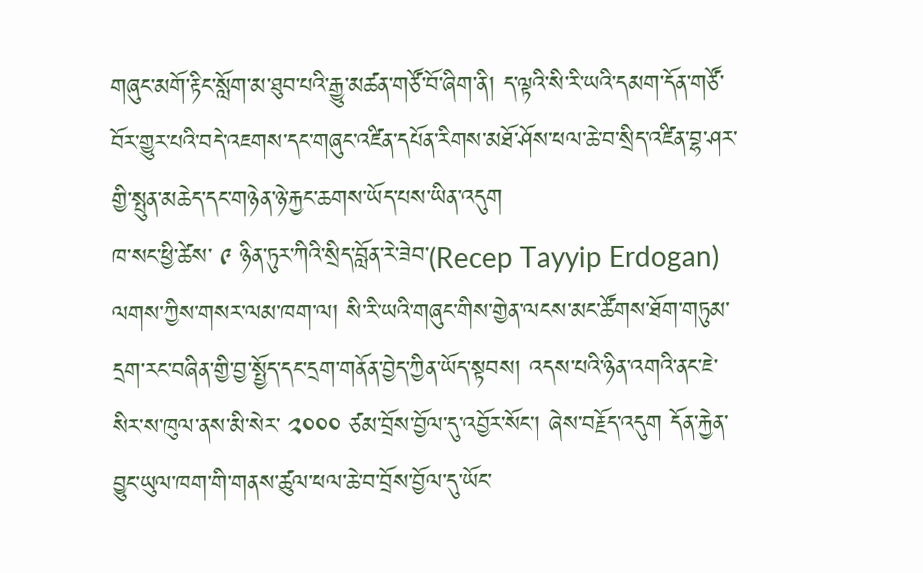གཞུང་མགོ་རྟིང་སློག་མ་ཐུབ་པའི་རྒྱུ་མཚན་གཙོ་བོ་ཞིག་ནི། ད་ལྟའི་སི་རི་ཡའི་དམག་དོན་གཙོ་བོར་གྱུར་པའི་བདེ་འཇགས་དང་གཞུང་འཛིན་དཔོན་རིགས་མཐོ་ཤོས་ཕལ་ཆེ་བ་སྲིད་འཛིན་བྷ་ཤར་གྱི་སྤུན་མཆེད་དང་གཉེན་ཉེ་རྐྱང་ཆགས་ཡོད་པས་ཡིན་འདུག
ཁ་སང་ཕྱི་ཚེས་ ༩ ཉིན་ཏུར་ཀིའི་སྲིད་བློན་རེ་ཟེབ་(Recep Tayyip Erdogan) ལགས་ཀྱིས་གསར་ལམ་ཁག་ལ། སི་རི་ཡའི་གཞུང་གིས་གྱེན་ལངས་མང་ཚོགས་ཐོག་གཏུམ་དྲག་རང་བཞིན་གྱི་བྱ་སྤྱོད་དང་དྲག་གནོན་བྱེད་ཀྱིན་ཡོད་སྟབས། འདས་པའི་ཉིན་འགའི་ནང་ཇེ་སིར་ས་ཁུལ་ནས་མི་སེར་ ༢༠༠༠ ཙམ་བྲོས་བྱོལ་དུ་འབྱོར་སོང་། ཞེས་བརྗོད་འདུག དོན་རྐྱེན་བྱུང་ཡུལ་ཁག་གི་གནས་ཚུལ་ཕལ་ཆེ་བ་བྲོས་བྱོལ་དུ་ཡོང་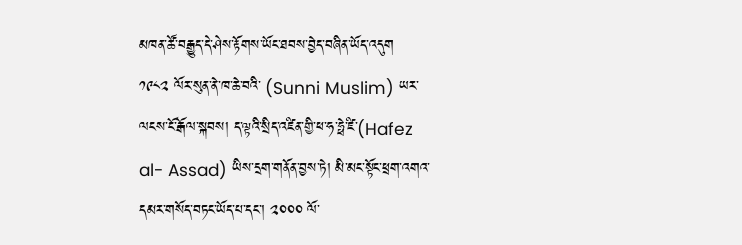མཁན་ཚོ་བརྒྱུད་དེ་ཤེས་རྟོགས་ཡོང་ཐབས་བྱེད་བཞིན་ཡོད་འདུག
༡༩༨༢ ལོར་སུན་ནེ་ཁ་ཆེ་བའི་ (Sunni Muslim) ཡར་ལངས་ངོ་རྒོལ་སྐབས། ད་ལྟའི་སྲིད་འཛིན་གྱི་ཕ་ཧ་ཧྥེ་ཛི་(Hafez al- Assad) ཡིས་དྲག་གནོན་བྱས་ཏེ། མི་མང་སྟོང་ཕྲག་འགའ་དམར་གསོད་བཏང་ཡོད་པ་དང་། ༢༠༠༠ ལོ་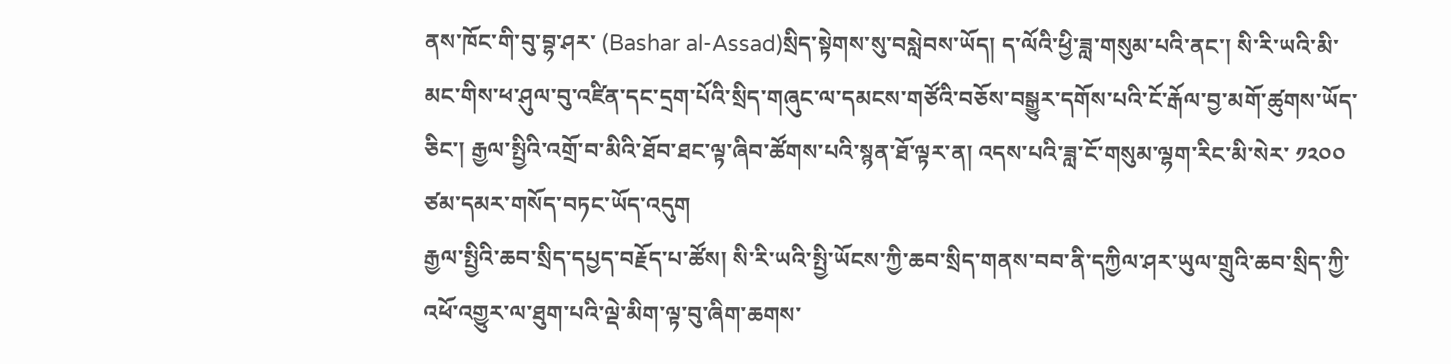ནས་ཁོང་གི་བུ་བྷ་ཤར་ (Bashar al-Assad)སྲིད་སྟེགས་སུ་བསླེབས་ཡོད། ད་ལོའི་ཕྱི་ཟླ་གསུམ་པའི་ནང་། སི་རི་ཡའི་མི་མང་གིས་ཕ་ཤུལ་བུ་འཛིན་དང་དྲག་པོའི་སྲིད་གཞུང་ལ་དམངས་གཙོའི་བཅོས་བསྒྱུར་དགོས་པའི་ངོ་རྒོལ་བྱ་མགོ་ཚུགས་ཡོད་ཅིང་། རྒྱལ་སྤྱིའི་འགྲོ་བ་མིའི་ཐོབ་ཐང་ལྟ་ཞིབ་ཚོགས་པའི་སྙན་ཐོ་ལྟར་ན། འདས་པའི་ཟླ་ངོ་གསུམ་ལྷག་རིང་མི་སེར་ ༡༢༠༠ ཙམ་དམར་གསོད་བཏང་ཡོད་འདུག
རྒྱལ་སྤྱིའི་ཆབ་སྲིད་དཔྱད་བརྗོད་པ་ཚོས། སི་རི་ཡའི་སྤྱི་ཡོངས་ཀྱི་ཆབ་སྲིད་གནས་བབ་ནི་དཀྱིལ་ཤར་ཡུལ་གྲུའི་ཆབ་སྲིད་ཀྱི་འཕོ་འགྱུར་ལ་ཐུག་པའི་ལྡེ་མིག་ལྟ་བུ་ཞིག་ཆགས་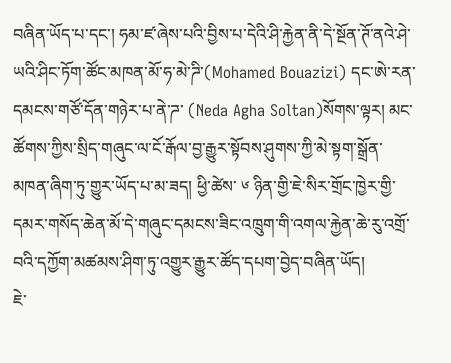བཞིན་ཡོད་པ་དང་། ཧམ་ཛ་ཞེས་པའི་བྱིས་པ་དེའི་ཤི་རྐྱེན་ནི་དེ་སྔོན་ཊོ་ནའེ་ཤེ་ཡའི་ཤིང་ཏོག་ཚོང་མཁན་མོ་ཧ་མེ་ཌི་(Mohamed Bouazizi) དང་ཨེ་རན་དམངས་གཙོ་དོན་གཉེར་པ་ནེ་ཌ་ (Neda Agha Soltan)སོགས་ལྟར། མང་ཚོགས་ཀྱིས་སྲིད་གཞུང་ལ་ངོ་རྒོལ་བྱ་རྒྱུར་སྟོབས་ཤུགས་ཀྱི་མེ་སྟག་སྒྲོན་མཁན་ཞིག་ཏུ་གྱུར་ཡོད་པ་མ་ཟད། ཕྱི་ཚེས་ ༦ ཉིན་གྱི་ཇེ་སིར་གྲོང་ཁྱེར་གྱི་དམར་གསོད་ཆེན་མོ་དེ་གཞུང་དམངས་ཟིང་འཁྲུག་གི་འགལ་རྐྱེན་ཆེ་རུ་འགྲོ་བའི་དཀྱོག་མཚམས་ཤིག་ཏུ་འགྱུར་རྒྱུར་ཚོད་དཔག་བྱེད་བཞིན་ཡོད།
ཇེ་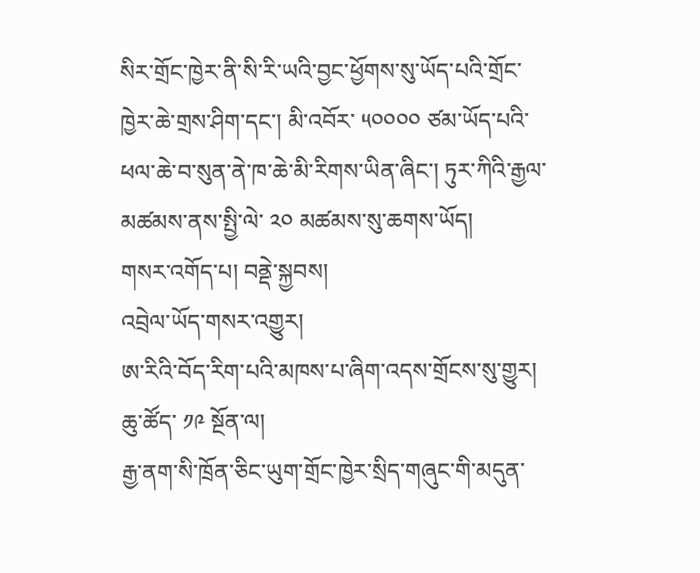སིར་གྲོང་ཁྱེར་ནི་སི་རི་ཡའི་བྱང་ཕྱོགས་སུ་ཡོད་པའི་གྲོང་ཁྱེར་ཆེ་གྲས་ཤིག་དང་། མི་འབོར་ ༥༠༠༠༠ ཙམ་ཡོད་པའི་ཕལ་ཆེ་བ་སུན་ནེ་ཁ་ཆེ་མི་རིགས་ཡིན་ཞིང་། ཏུར་ཀིའི་རྒྱལ་མཚམས་ནས་སྤྱི་ལེ་ ༢༠ མཚམས་སུ་ཆགས་ཡོད།
གསར་འགོད་པ། བནྡེ་སྐྱབས།
འབྲེལ་ཡོད་གསར་འགྱུར།
ཨ་རིའི་བོད་རིག་པའི་མཁས་པ་ཞིག་འདས་གྲོངས་སུ་གྱུར།
ཆུ་ཚོད་ ༡༩ སྔོན་ལ།
རྒྱ་ནག་སི་ཁྲོན་ཅིང་ཡུག་གྲོང་ཁྱེར་སྲིད་གཞུང་གི་མདུན་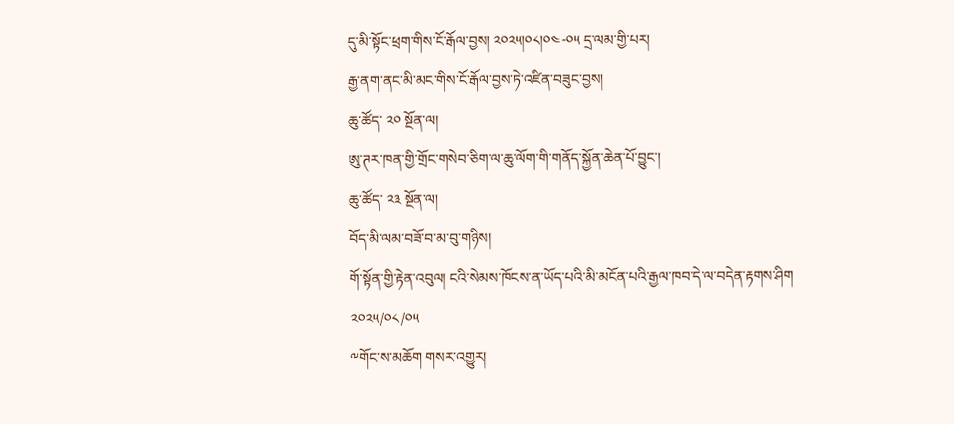དུ་མི་སྟོང་ཕྲག་གིས་ངོ་རྒོལ་བྱས། ༢༠༢༥།༠༨།༠༤-༠༥ དྲ་ལམ་གྱི་པར།
རྒྱ་ནག་ནང་མི་མང་གིས་ངོ་རྒོལ་བྱས་ཏེ་འཛིན་བཟུང་བྱས།
ཆུ་ཚོད་ ༢༠ སྔོན་ལ།
ཨུ་ཊར་ཁན་གྱི་གྲོང་གསེབ་ཅིག་ལ་ཆུ་ལོག་གི་གནོད་སྐྱོན་ཆེན་པོ་བྱུང་།
ཆུ་ཚོད་ ༢༣ སྔོན་ལ།
བོད་མི་ལམ་བཟོ་བ་མ་བུ་གཉིས།
གོ་སྟོན་གྱི་རྟེན་འབུལ། ངའི་སེམས་ཁོངས་ན་ཡོད་པའི་མི་མངོན་པའི་རྒྱལ་ཁབ་དེ་ལ་བདེན་རྟགས་ཤིག
༢༠༢༥/༠༨/༠༥
༸གོང་ས་མཆོག གསར་འགྱུར།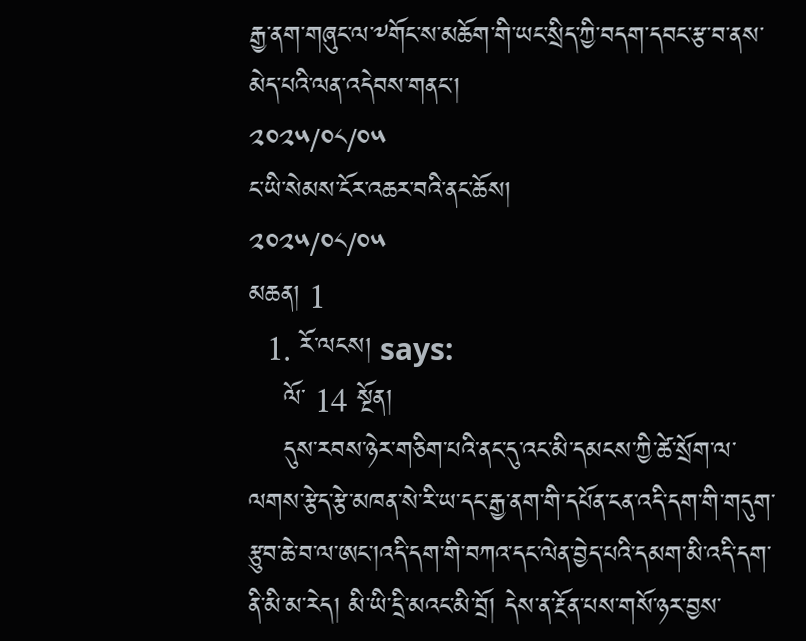རྒྱ་ནག་གཞུང་ལ་༸གོང་ས་མཆོག་གི་ཡང་སྲིད་ཀྱི་བདག་དབང་རྩ་བ་ནས་མེད་པའི་ལན་འདེབས་གནང་།
༢༠༢༥/༠༨/༠༥
ང་ཡི་སེམས་ངོར་འཆར་བའི་ནང་ཆོས།
༢༠༢༥/༠༨/༠༥
མཆན། 1
  1. རོ་ལངས། says:
    ལོ་ 14 སྔོན།
    དུས་རབས་ཉེར་གཅིག་པའི་ནང་དུ་འང་མི་དམངས་ཀྱི་ཚེ་སྲོག་ལ་ལགས་རྩེད་རྩེ་མཁན་སེ་རི་ཡ་དང་རྒྱ་ནག་གི་དཔོན་ངན་འདི་དག་གི་གདུག་རྩུབ་ཆེ་བ་ལ་ཨང་།འདི་དག་གི་བཀའ་དང་ལེན་བྱེད་པའི་དམག་མི་འདི་དག་ནི་མི་མ་རེད། མི་ཡི་དྲི་མའང་མི་བྲོ། དེས་ན་རྔོན་པས་གསོ་ཉར་བྱས་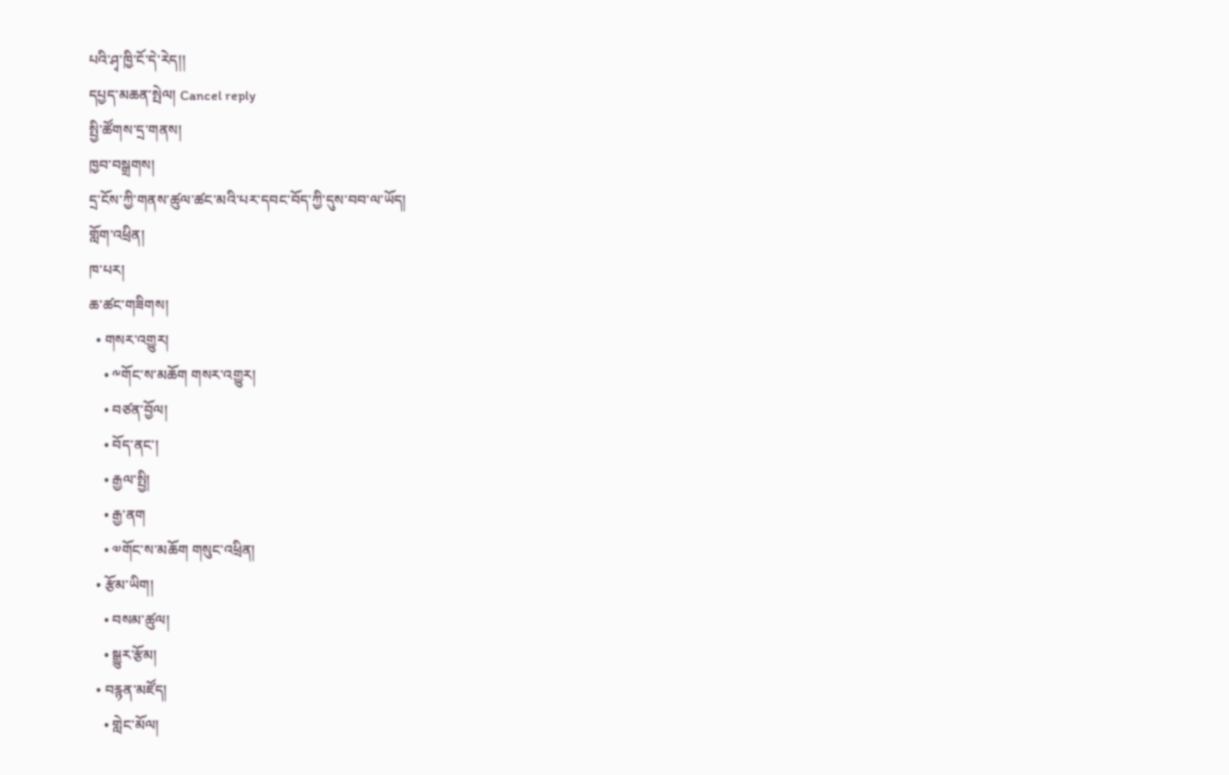པའི་ཤྭ་ཁྱི་ངོ་དེ་རེད།།
དཔྱད་མཆན་སྤེལ། Cancel reply
སྤྱི་ཚོགས་དྲ་གནས།
ཁྱབ་བསྒྲགས།
དྲ་ངོས་ཀྱི་གནས་ཚུལ་ཚང་མའི་པར་དབང་བོད་ཀྱི་དུས་བབ་ལ་ཡོད།
གློག་འཕྲིན།
ཁ་པར།
ཆ་ཚང་གཟིགས།
  • གསར་འགྱུར།
    • ༸གོང་ས་མཆོག གསར་འགྱུར།
    • བཙན་བྱོལ།
    • བོད་ནང་།
    • རྒྱལ་སྤྱི།
    • རྒྱ་ནག
    • ༧གོང་ས་མཆོག གསུང་འཕྲིན།
  • རྩོམ་ཡིག།
    • བསམ་ཚུལ།
    • སྒྱུར་རྩོམ།
  • བརྙན་མཛོད།
    • གླེང་མོལ།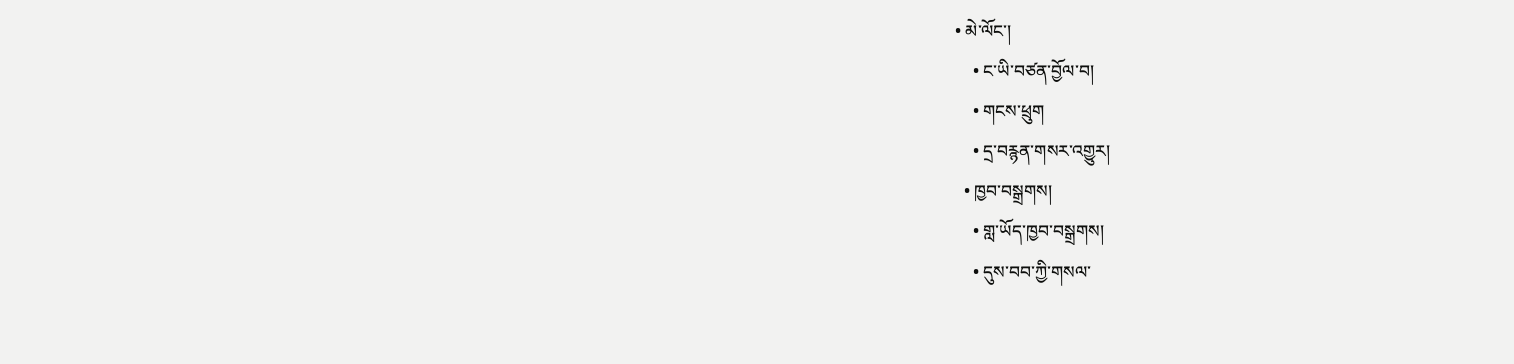• མེ་ལོང་།
    • ང་ཡི་བཙན་བྱོལ་བ།
    • གངས་ཕྲུག
    • དྲ་བརྙན་གསར་འགྱུར།
  • ཁྱབ་བསྒྲགས།
    • གླ་ཡོད་ཁྱབ་བསྒྲགས།
    • དུས་བབ་ཀྱི་གསལ་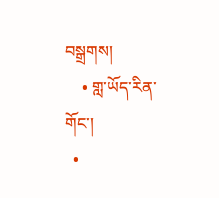བསྒྲགས།
    • གླ་ཡོད་རིན་གོང་།
  •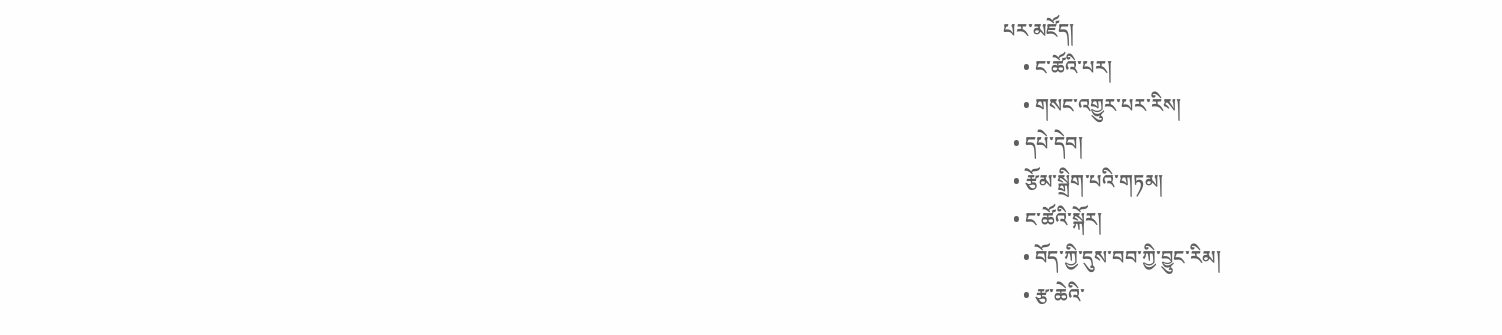པར་མཛོད།
    • ང་ཚོའི་པར།
    • གསང་འགྱུར་པར་རིས།
  • དཔེ་དེབ།
  • རྩོམ་སྒྲིག་པའི་གཏམ།
  • ང་ཚོའི་སྐོར།
    • བོད་ཀྱི་དུས་བབ་ཀྱི་བྱུང་རིམ།
    • རྩ་ཆེའི་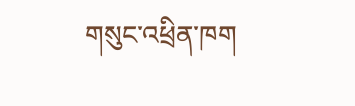གསུང་འཕྲིན་ཁག